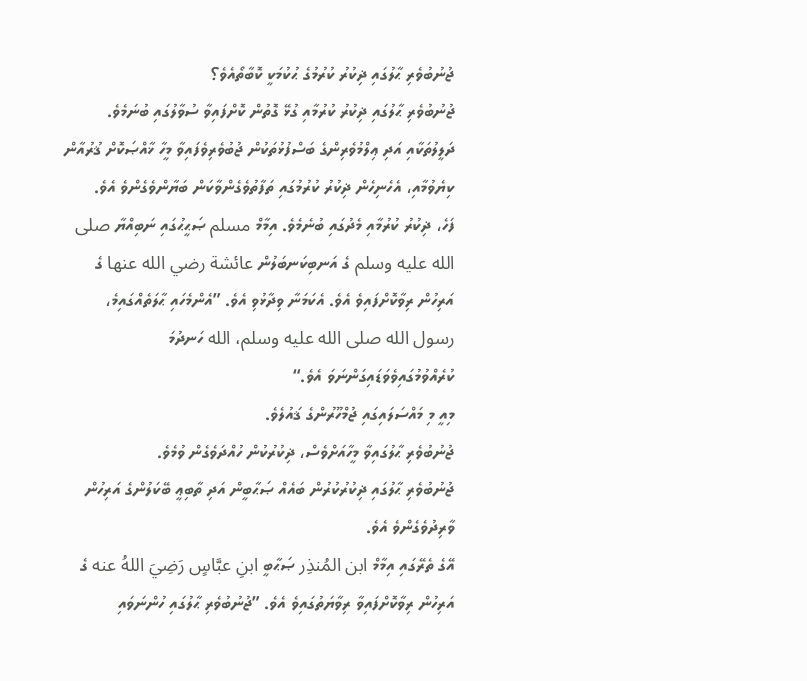ޖުނުބުވެރި ޙާލުގައި ޛިކުރު ކުރުމުގެ ޙުކުމަކީ ކޮބާތޯއެވެ؟
ޖުނުބުވެރި ޙާލުގައި ޛިކުރު ކުރުމާއި ގުޅޭ ގޮތުން ކޮށްފައިވާ ސުވާލުގައި ބުނަމެވެ.
ދަލީލުތަކާއި އަދި ޢިލްމުވެރިންގެ ބަސްފުޅުތަކުން ޖުބުވެރިވެފައިވާ މީހާ ޚާއްޞަކޮށް ޤުރުއާން ކިޔެވުމާއި، އެހެނިހެން ޛިކުރު ކުރުމުގައި ތަފާތުވެގެންވާކަން ބަޔާންވެގެންވެ އެވެ.
ފަހެ، ޛިކުރު ކުރުމާއި މެދުގައި ބުނެމެވެ. އިމާމް مسلم ޞަޙީޙުގައި ނަބިއްޔާ صلى الله عليه وسلم ގެ އަނބިކަނބަލުން عائشة رضي الله عنها ގެ އަރިހުން ރިވާކޮށްފައިވެ އެވެ. އެކަމަނާ ވިދާޅުވި އެވެ. ”އެންމެހައި ޙާލަތެއްގައިމެ، رسول الله صلى الله عليه وسلم، الله ހަނދުމަ ކުރެއްވުމުގައިވެވަޑައިގަންނަވަ އެވެ.“
މިއީ މި މައްސަލައިގައި ޖުމްހޫރުންގެ ޤައުލެވެ.
ޖުނުބުވެރި ޙާލުގައިވާ މީހާއަށްވެސް، ޛިކުރުކުން ހުއްދަވެގެން ވުމެވެ.
ޖުނުބުވެރި ޙާލުގައި ޛިކުރުކުރުން ބައެއް ޞަޙާބީން އަދި ތާބިޢީ ބޭކަލުންގެ އަރިހުން ވާރިދުވެގެންވެ އެވެ.
އޭގެ ތެރޭގައި އިމާމް ابن المُنذِر ޞަޙާބީ ابنِ عبَّاسٍ رَضِيَ اللهُ عنه ގެ އަރިހުން ރިވާކޮށްފައިވާ ރިވާޔަތުގައިވެ އެވެ. ”ޖުނުބުވެރި ޙާލުގައި ހުންނަވައި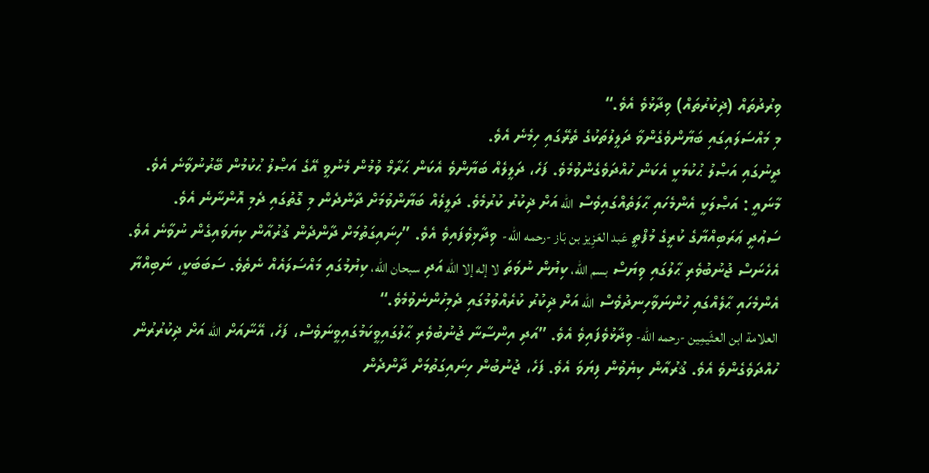ވިރުދުތައް (ޛިކުރުތައް) ވިދާޅުވެ އެވެ.“
މި މައްސަލައިގައި ބަޔާންވެގެންވާ ދަލީލުތަކުގެ ތެރޭގައި ހިމެނެ އެވެ.
ދީނުގައި އަޞްލު ޙުކުމަކީ އެކަން ހުއްދަވެގެންވުމެވެ. ފަހެ، ދަލީލެއް ބަޔާންވެ އެކަން ޙަރާމް ވުމުން މެނުވީ އޭގެ އަޞްލު ޙުކުމުން ބޭރުނުވާނެ އެވެ.
މާނައީ : އަޞްލަކީ އެންމެހައި ޙާލަތެއްގައިވެސް الله އަށް ޛިކުރު ކުރުމެވެ. ދަލީލެއް ބަޔާންވުމަށް ދާންދެން މި ގޮތުގައި ދެމި އޮންނާނެ އެވެ.
ސަޢުދީ ޢަރަބިއްޔާގެ ކުރީގެ މުފްތީ عَبد العَزِيز بن بَاز -رحمه الله-  ވިދާޅިވެފައިވެ އެވެ. ”ހިނައިގަތުމަށް ދާންދެން ޤުރުއާން ކިޔަވައިގެން ނުވާނެ އެވެ. އެހެނަސް ޖުނުބުވެރި ޙާލުގައި ވިޔަސް بسم الله، ކިޔުން ނުވަތަ لا إله إلا الله އަދި سبحان الله، ކިޔުމުގައި މައްސަލައެއް ނެތެވެ. ސަބަބަކީ، ނަބިއްޔާ އެންމެހައި ޙާލެއްގައި ހުންނަވާހިނދުވެސް الله އަށް ޛިކުރު ކުރެއްވުމުގައި ދެމިހުންނެވުމެވެ.“
العلامة ابن العثَيمِين -رحمه الله- ވިދާޅުވެފައިވެ އެވެ. ”އަދި އިންސާނާ ޖުނުބުވެރި ޙާލުގައިވީކަމުގައިވީނަވެސް، ފަހެ، އޭނާއަށް الله އަށް ޛިކުރުރުން ހުއްދަވެގެންވެ އެވެ. ޤުރުއާން ކިޔެވުން ފިޔަވަ އެވެ. ފަހެ، ޖުނުބުން ހިނައިގަތުމަށް ދާންދެން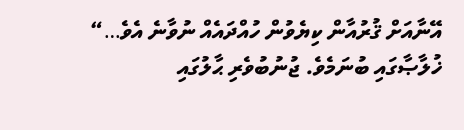އޭނާއަށް ޤުރުއާން ކިޔެވުން ހުއްދައެއް ނުވާނެ އެވެ…“
ޚުލާޞާގައި ބުނަމެވެ. ޖުނުބުވެރި ޙާލުގައި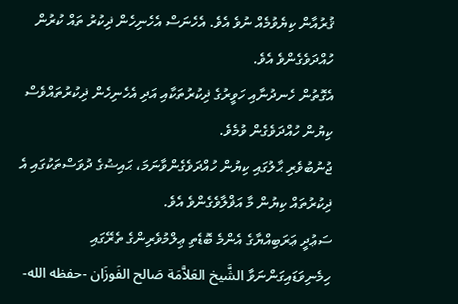ޤުރުއާން ކިޔެވުމެއް ނުވެ އެވެ. އެހެނަސް އެހެނިހެން ޛިކުރު ތައް ކުރުން ހުއްދަވެގެންވެ އެވެ.
އެގޮތުން ހެނދުނާއި ހަވީރުގެ ޛިކުރުތަކާއި އަދި އެހެނިހެން ޛިކުރުތައްވެސް ކިޔުން ހުއްދަވެގެން ވުމެވެ.
ޖުނުބުވެރި ޙާލުގައި ކިޔުން ހުއްދަވެގެންވާނަމަ، ޙައިޟުގެ ދުވަސްތަކުގައި އެ ޛިކުރުތައް ކިޔުން މާ އަޥްލާވެގެންވެ އެވެ.
ސަޢުދީ ޢަރަބިއްޔާގެ އެންމެ ބޮޑެތި ޢިލްމުވެރިންގެ ތެރޭގައި ހިމެނިވަޑައިގަންނަވާ الشَّيخ العَلاَّمَة صَالح الفَوزَان -حفظه الله-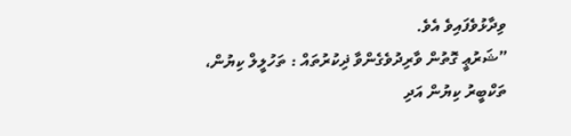ވިދާޅުވެފައިވެ އެވެ.
”ޝަރުޢީ ގޮތުން ވާރިދުވެގެންވާ ޛިކުރުތައް : ތަހުލީލް ކިޔުން، ތަކްބީރު ކިޔުން އަދި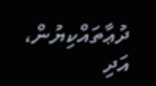ދުޢާތައްކިޔުން، އަދި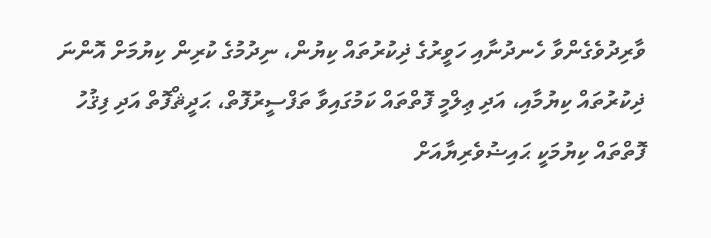ވާރިދުވެގެންވާ ހެނދުނާއި ހަވީރުގެ ޛިކުރުތައް ކިޔުން، ނިދުމުގެ ކުރިން ކިޔުމަށް އޮންނަ ޛިކުރުތައް ކިޔުމާއި، އަދި ޢިލްމީ ފޮތްތައް ކަމުގައިވާ ތަފްސީރުފޮތް، ޙަދީޘްފޮތް އަދި ފިޤުހު ފޮތްތައް ކިޔުމަކީ ޙައިޟުވެރިޔާއަށް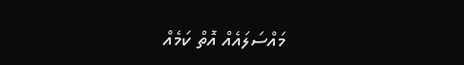މައްސަލައެއް އޮތް ކަމެއް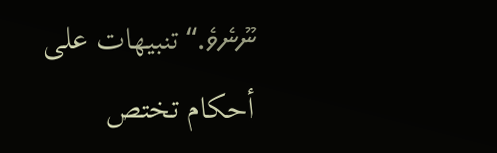ނޫނެވެ.“ تنبيهات على أحكام تختص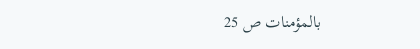بالمؤمنات ص 25